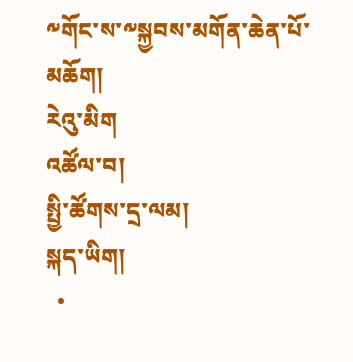༸གོང་ས་༸སྐྱབས་མགོན་ཆེན་པོ་མཆོག།
རེའུ་མིག
འཚོལ་བ།
སྤྱི་ཚོགས་དྲ་ལམ།
སྐད་ཡིག།
  •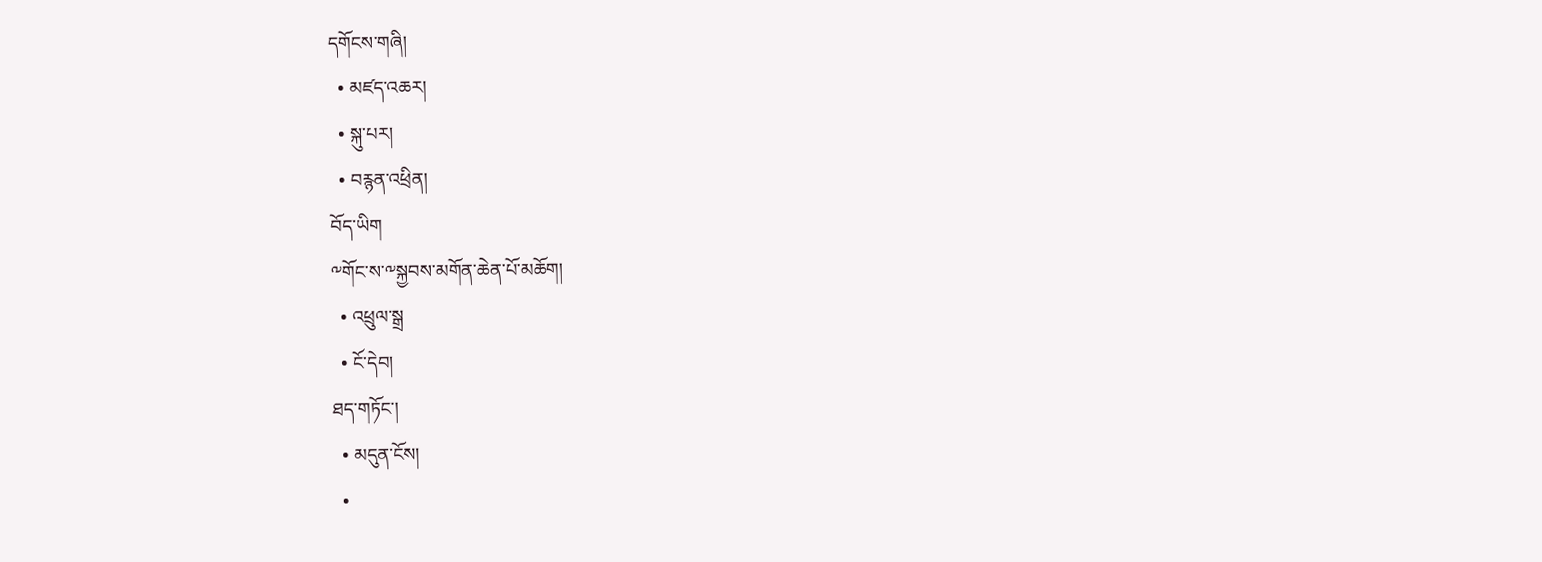དགོངས་གཞི།
  • མཛད་འཆར།
  • སྐུ་པར།
  • བརྙན་འཕྲིན།
བོད་ཡིག
༸གོང་ས་༸སྐྱབས་མགོན་ཆེན་པོ་མཆོག།
  • འཕྲུལ་སྒྲ
  • ངོ་དེབ།
ཐད་གཏོང་།
  • མདུན་ངོས།
  •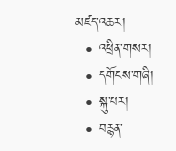མཛད་འཆར།
  • འཕྲིན་གསར།
  • དགོངས་གཞི།
  • སྐུ་པར།
  • བརྙན་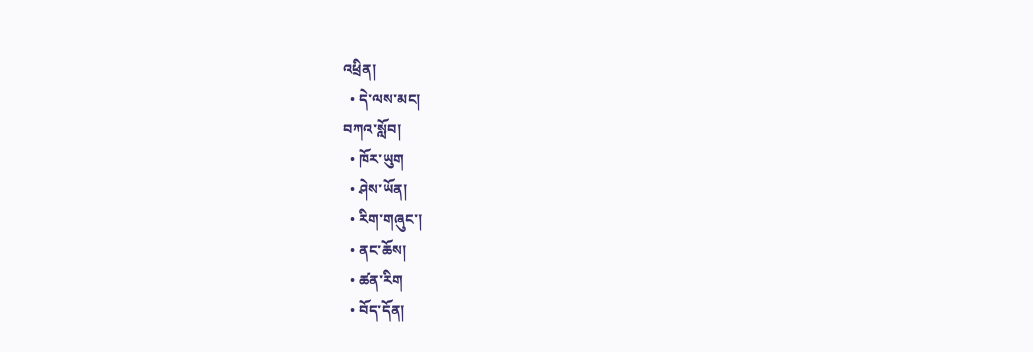འཕྲིན།
  • དེ་ལས་མང།
བཀའ་སློབ།
  • ཁོར་ཡུག
  • ཤེས་ཡོན།
  • རིག་གཞུང་།
  • ནང་ཆོས།
  • ཚན་རིག
  • བོད་དོན།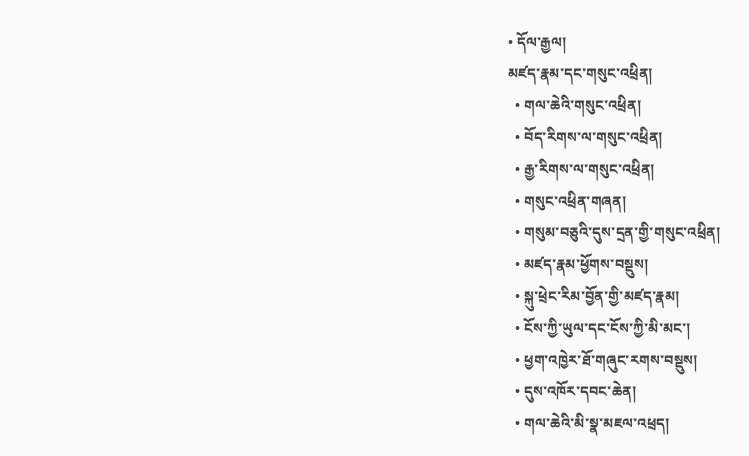• དོལ་རྒྱལ།
མཛད་རྣམ་དང་གསུང་འཕྲིན།
  • གལ་ཆེའི་གསུང་འཕྲིན།
  • བོད་རིགས་ལ་གསུང་འཕྲིན།
  • རྒྱ་རིགས་ལ་གསུང་འཕྲིན།
  • གསུང་འཕྲིན་གཞན།
  • གསུམ་བཅུའི་དུས་དྲན་གྱི་གསུང་འཕྲིན།
  • མཛད་རྣམ་ཕྱོགས་བསྡུས།
  • སྐུ་ཕྲེང་རིམ་བྱོན་གྱི་མཛད་རྣམ།
  • ངོས་ཀྱི་ཡུལ་དང་ངོས་ཀྱི་མི་མང་།
  • ཕྱག་འཁྱེར་ཐོ་གཞུང་རགས་བསྡུས།
  • དུས་འཁོར་དབང་ཆེན།
  • གལ་ཆེའི་མི་སྣ་མཇལ་འཕྲད།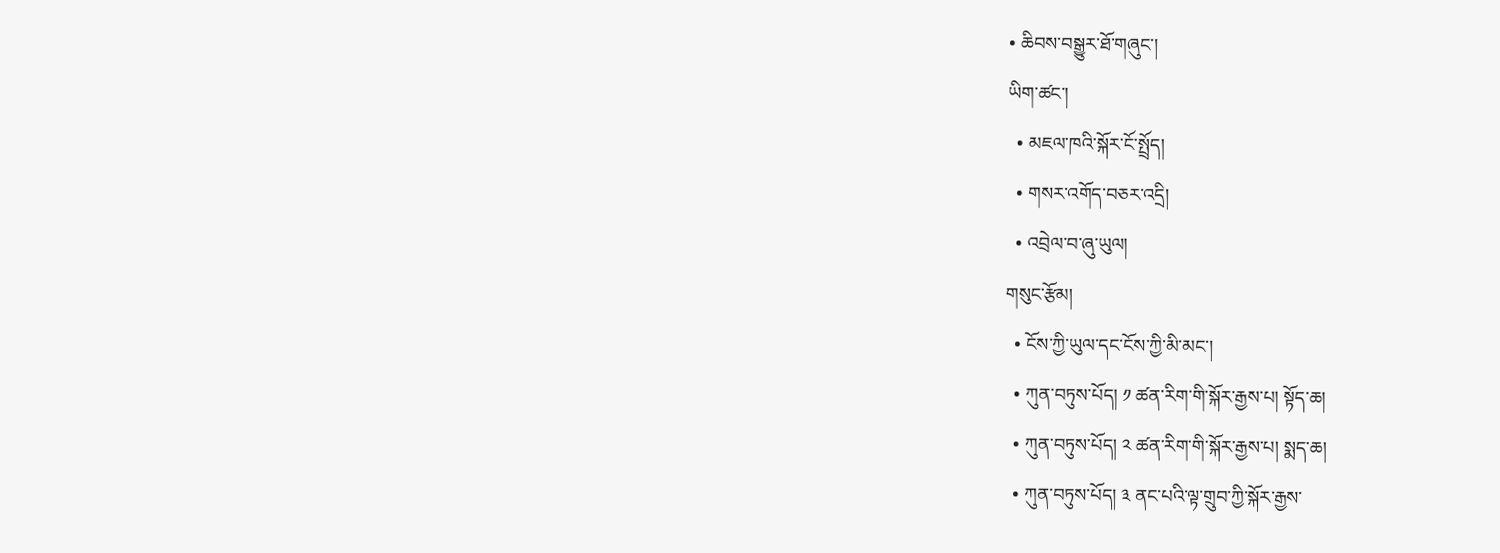• ཆིབས་བསྒྱུར་ཐོ་གཞུང་།
ཡིག་ཚང་།
  • མཇལ་ཁའི་སྐོར་ངོ་སྤྲོད།
  • གསར་འགོད་བཅར་འདྲི།
  • འབྲེལ་བ་ཞུ་ཡུལ།
གསུང་རྩོམ།
  • ངོས་ཀྱི་ཡུལ་དང་ངོས་ཀྱི་མི་མང་།
  • ཀུན་བཏུས་པོད། ༡ ཚན་རིག་གི་སྐོར་རྒྱས་པ། སྟོད་ཆ།
  • ཀུན་བཏུས་པོད། ༢ ཚན་རིག་གི་སྐོར་རྒྱས་པ། སྨད་ཆ།
  • ཀུན་བཏུས་པོད། ༣ ནང་པའི་ལྟ་གྲུབ་ཀྱི་སྐོར་རྒྱས་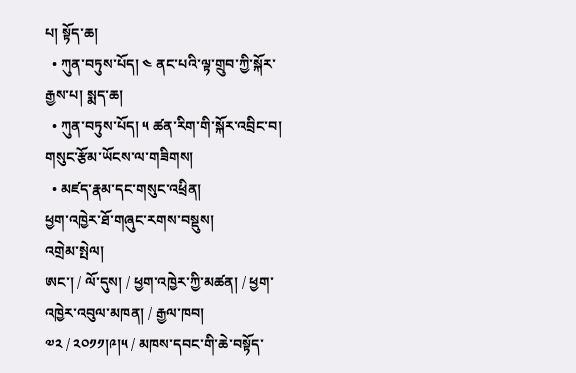པ། སྟོད་ཆ།
  • ཀུན་བཏུས་པོད། ༤ ནང་པའི་ལྟ་གྲུབ་ཀྱི་སྐོར་རྒྱས་པ། སྨད་ཆ།
  • ཀུན་བཏུས་པོད། ༥ ཚན་རིག་གི་སྐོར་འབྲིང་བ།
གསུང་རྩོམ་ཡོངས་ལ་གཟིགས།
  • མཛད་རྣམ་དང་གསུང་འཕྲིན།
ཕྱག་འཁྱེར་ཐོ་གཞུང་རགས་བསྡུས།
འགྲེམ་སྤེལ།
ཨང་། / ལོ་དུས། / ཕྱག་འཁྱེར་ཀྱི་མཚན། / ཕྱག་འཁྱེར་འབུལ་མཁན། / རྒྱལ་ཁབ།
༧༢ / ༢༠༡༡།༩།༥ / མཁས་དབང་གི་ཆེ་བསྟོད་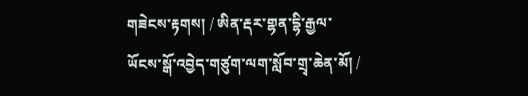གཟེངས་རྟགས། / ཨིན་རྡར་གྷན་དྷི་རྒྱལ་ཡོངས་སྒོ་འབྱེད་གཙུག་ལག་སློབ་གྲྭ་ཆེན་མོ། /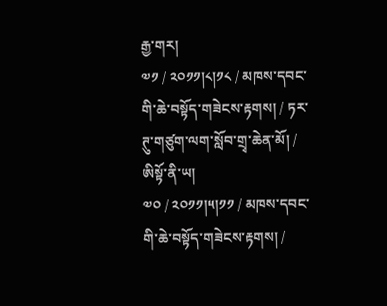རྒྱ་གར།
༧༡ / ༢༠༡༡།༨།༡༨ / མཁས་དབང་གི་ཆེ་བསྟོད་གཟེངས་རྟགས། / ཏར་ཊུ་གཙུག་ལག་སློབ་གྲྭ་ཆེན་མོ། / ཨིསྟོ་ནི་ཡ།
༧༠ / ༢༠༡༡།༥།༡༡ / མཁས་དབང་གི་ཆེ་བསྟོད་གཟེངས་རྟགས། /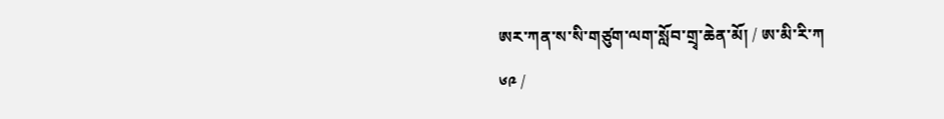ཨར་ཀན་ས་སི་གཙུག་ལག་སློབ་གྲྭ་ཆེན་མོ། / ཨ་མི་རི་ཀ
༦༩ /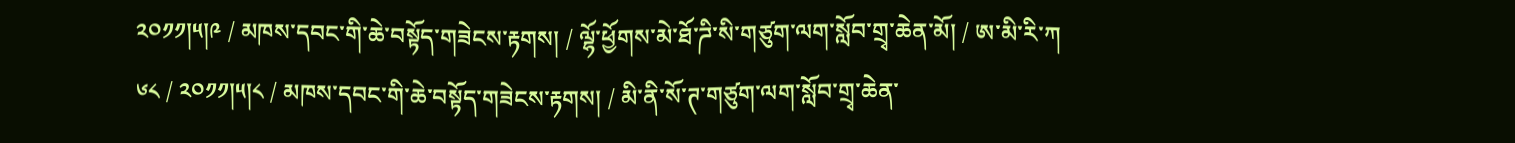༢༠༡༡།༥།༩ / མཁས་དབང་གི་ཆེ་བསྟོད་གཟེངས་རྟགས། / ལྷོ་ཕྱོགས་མེ་ཐོ་ཌི་སི་གཙུག་ལག་སློབ་གྲྭ་ཆེན་མོ། / ཨ་མི་རི་ཀ
༦༨ / ༢༠༡༡།༥།༨ / མཁས་དབང་གི་ཆེ་བསྟོད་གཟེངས་རྟགས། / མི་ནི་སོ་ཊ་གཙུག་ལག་སློབ་གྲྭ་ཆེན་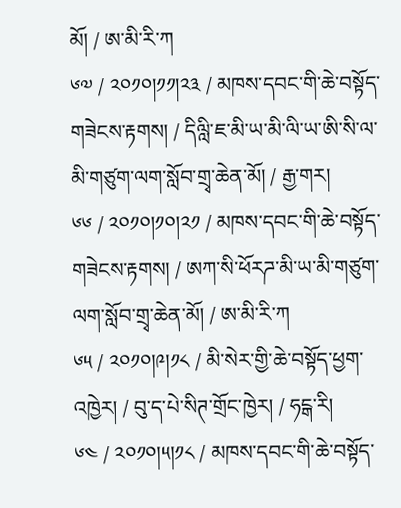མོ། / ཨ་མི་རི་ཀ
༦༧ / ༢༠༡༠།༡༡།༢༣ / མཁས་དབང་གི་ཆེ་བསྟོད་གཟེངས་རྟགས། / དིལླི་ཇ་མི་ཡ་མི་ལི་ཡ་ཨི་སི་ལ་མི་གཙུག་ལག་སློབ་གྲྭ་ཆེན་མོ། / རྒྱ་གར།
༦༦ / ༢༠༡༠།༡༠།༢༡ / མཁས་དབང་གི་ཆེ་བསྟོད་གཟེངས་རྟགས། / ཨཀ་སི་ཕོརཌ་མི་ཡ་མི་གཙུག་ལག་སློབ་གྲྭ་ཆེན་མོ། / ཨ་མི་རི་ཀ
༦༥ / ༢༠༡༠།༩།༡༨ / མི་སེར་གྱི་ཆེ་བསྟོད་ཕྱག་འཁྱེར། / བུ་ད་པེ་སིཊ་གྲོང་ཁྱེར། / ཧངྒ་རི།
༦༤ / ༢༠༡༠།༥།༡༨ / མཁས་དབང་གི་ཆེ་བསྟོད་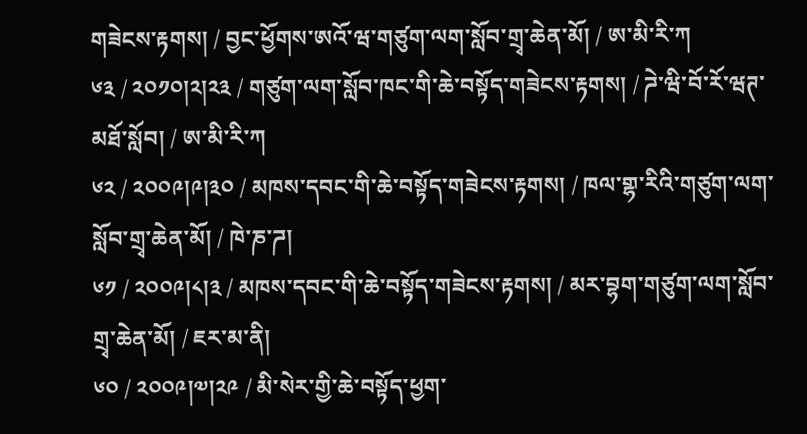གཟེངས་རྟགས། / བྱང་ཕྱོགས་ཨའོ་ཝ་གཙུག་ལག་སློབ་གྲྭ་ཆེན་མོ། / ཨ་མི་རི་ཀ
༦༣ / ༢༠༡༠།༢།༢༣ / གཙུག་ལག་སློབ་ཁང་གི་ཆེ་བསྟོད་གཟེངས་རྟགས། / ཌེ་ཝི་བོ་རོ་ཝཊ་མཐོ་སློབ། / ཨ་མི་རི་ཀ
༦༢ / ༢༠༠༩།༩།༣༠ / མཁས་དབང་གི་ཆེ་བསྟོད་གཟེངས་རྟགས། / ཁལ་གྷ་རིའི་གཙུག་ལག་སློབ་གྲྭ་ཆེན་མོ། / ཁེ་ཎ་ཌ།
༦༡ / ༢༠༠༩།༨།༣ / མཁས་དབང་གི་ཆེ་བསྟོད་གཟེངས་རྟགས། / མར་བྷག་གཙུག་ལག་སློབ་གྲྭ་ཆེན་མོ། / ཇར་མ་ནི།
༦༠ / ༢༠༠༩།༧།༢༩ / མི་སེར་གྱི་ཆེ་བསྟོད་ཕྱག་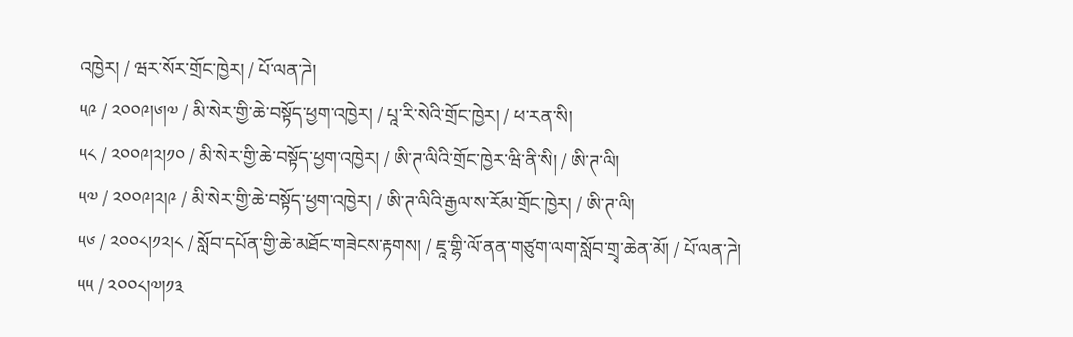འཁྱེར། / ཝར་སོར་གྲོང་ཁྱེར། / པོ་ལན་ཌེ།
༥༩ / ༢༠༠༩།༦།༧ / མི་སེར་གྱི་ཆེ་བསྟོད་ཕྱག་འཁྱེར། / པཱ་རི་སེའི་གྲོང་ཁྱེར། / ཕ་རན་སི།
༥༨ / ༢༠༠༩།༢།༡༠ / མི་སེར་གྱི་ཆེ་བསྟོད་ཕྱག་འཁྱེར། / ཨི་ཊ་ལིའི་གྲོང་ཁྱེར་ཝི་ནི་སི། / ཨི་ཊ་ལི།
༥༧ / ༢༠༠༩།༢།༩ / མི་སེར་གྱི་ཆེ་བསྟོད་ཕྱག་འཁྱེར། / ཨི་ཊ་ལིའི་རྒྱལ་ས་རོམ་གྲོང་ཁྱེར། / ཨི་ཊ་ལི།
༥༦ / ༢༠༠༨།༡༢།༨ / སློབ་དཔོན་གྱི་ཆེ་མཐོང་གཟེངས་རྟགས། / ཇཱ་གྷི་ལོ་ནན་གཙུག་ལག་སློབ་གྲྭ་ཆེན་མོ། / པོ་ལན་ཌེ།
༥༥ / ༢༠༠༨།༧།༡༣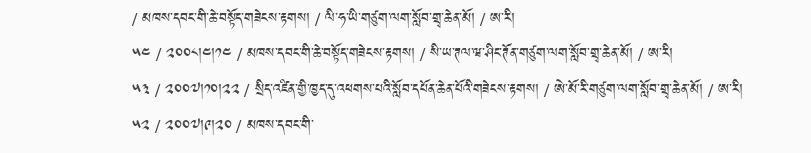/ མཁས་དབང་གི་ཆེ་བསྟོད་གཟེངས་རྟགས། / ལི་ཧ་ཡི་གཙུག་ལག་སློབ་གྲྭ་ཆེན་མོ། / ཨ་རི།
༥༤ / ༢༠༠༨།༤།༡༤ / མཁས་དབང་གི་ཆེ་བསྟོད་གཟེངས་རྟགས། / སི་ཡ་ཊལ་ཝ་ཤིང་ཊོན་གཙུག་ལག་སློབ་གྲྭ་ཆེན་མོ། / ཨ་རི།
༥༣ / ༢༠༠༧།༡༠།༢༢ / སྲིད་འཛིན་གྱི་ཁྱད་དུ་འཕགས་པའི་སློབ་དཔོན་ཆེན་པོའི་གཟེངས་རྟགས། / ཨེ་མོ་རི་གཙུག་ལག་སློབ་གྲྭ་ཆེན་མོ། / ཨ་རི།
༥༢ / ༢༠༠༧།༩།༢༠ / མཁས་དབང་གི་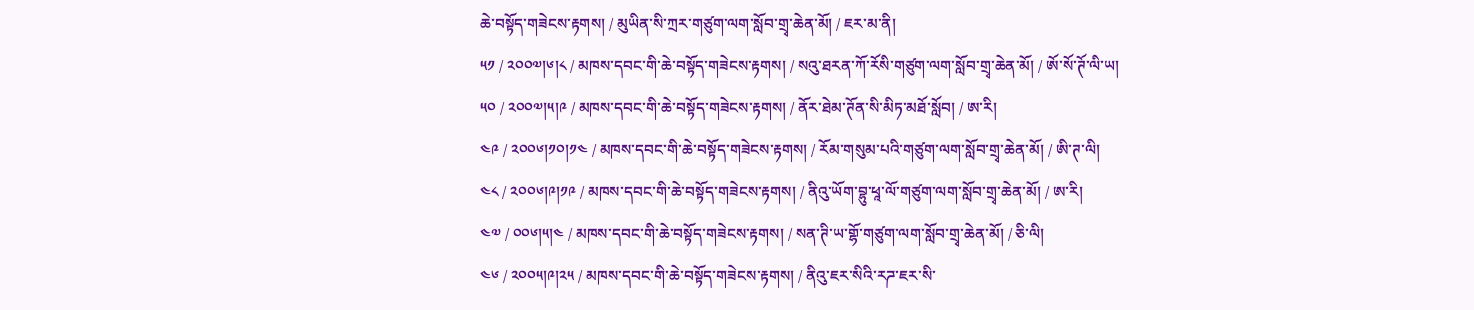ཆེ་བསྟོད་གཟེངས་རྟགས། / མུཡིན་སི་ཀྲར་གཙུག་ལག་སློབ་གྲྭ་ཆེན་མོ། / ཇར་མ་ནི།
༥༡ / ༢༠༠༧།༦།༨ / མཁས་དབང་གི་ཆེ་བསྟོད་གཟེངས་རྟགས། / སའུ་ཐརན་ཀོ་རོསི་གཙུག་ལག་སློབ་གྲྭ་ཆེན་མོ། / ཨོ་སོ་ཊོ་ལི་ཡ།
༥༠ / ༢༠༠༧།༥།༩ / མཁས་དབང་གི་ཆེ་བསྟོད་གཟེངས་རྟགས། / ནོར་ཐེམ་ཊོན་སི་མིཏ་མཐོ་སློབ། / ཨ་རི།
༤༩ / ༢༠༠༦།༡༠།༡༤ / མཁས་དབང་གི་ཆེ་བསྟོད་གཟེངས་རྟགས། / རོམ་གསུམ་པའི་གཙུག་ལག་སློབ་གྲྭ་ཆེན་མོ། / ཨི་ཊ་ལི།
༤༨ / ༢༠༠༦།༩།༡༩ / མཁས་དབང་གི་ཆེ་བསྟོད་གཟེངས་རྟགས། / ནིའུ་ཡོག་བྷུ་ཕཱ་ལོ་གཙུག་ལག་སློབ་གྲྭ་ཆེན་མོ། / ཨ་རི།
༤༧ / ༠༠༦།༥།༤ / མཁས་དབང་གི་ཆེ་བསྟོད་གཟེངས་རྟགས། / སན་ཊི་ཡ་གྷོ་གཙུག་ལག་སློབ་གྲྭ་ཆེན་མོ། / ཅི་ལི།
༤༦ / ༢༠༠༥།༩།༢༥ / མཁས་དབང་གི་ཆེ་བསྟོད་གཟེངས་རྟགས། / ནིའུ་ཇར་སིའི་རཌ་ཇར་སི་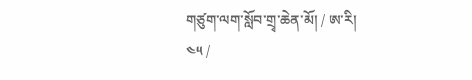གཙུག་ལག་སློབ་གྲྭ་ཆེན་མོ། / ཨ་རི།
༤༥ /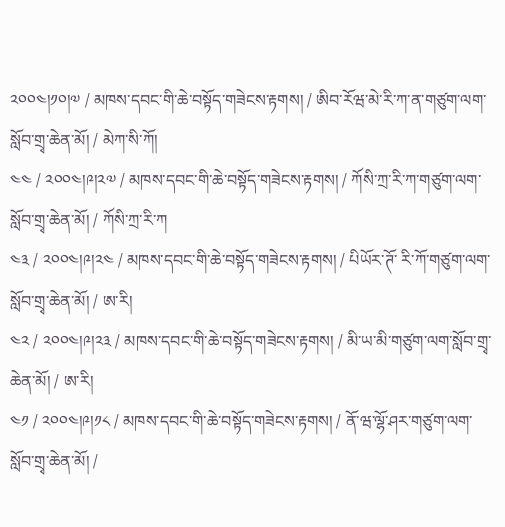༢༠༠༤།༡༠།༧ / མཁས་དབང་གི་ཆེ་བསྟོད་གཟེངས་རྟགས། / ཨིབ་རོཝ་མེ་རི་ཀ་ན་གཙུག་ལག་སློབ་གྲྭ་ཆེན་མོ། / མེཀ་སི་ཀོ།
༤༤ / ༢༠༠༤།༩།༢༧ / མཁས་དབང་གི་ཆེ་བསྟོད་གཟེངས་རྟགས། / ཀོསི་ཀྲ་རི་ཀ་གཙུག་ལག་སློབ་གྲྭ་ཆེན་མོ། / ཀོསི་ཀྲ་རི་ཀ
༤༣ / ༢༠༠༤།༩།༢༤ / མཁས་དབང་གི་ཆེ་བསྟོད་གཟེངས་རྟགས། / པིཡོར་ཊོ་ རི་ཀོ་གཙུག་ལག་སློབ་གྲྭ་ཆེན་མོ། / ཨ་རི།
༤༢ / ༢༠༠༤།༩།༢༣ / མཁས་དབང་གི་ཆེ་བསྟོད་གཟེངས་རྟགས། / མི་ཡ་མི་གཙུག་ལག་སློབ་གྲྭ་ཆེན་མོ། / ཨ་རི།
༤༡ / ༢༠༠༤།༩།༡༨ / མཁས་དབང་གི་ཆེ་བསྟོད་གཟེངས་རྟགས། / ནོ་ཝ་ལྷོ་ཤར་གཙུག་ལག་སློབ་གྲྭ་ཆེན་མོ། /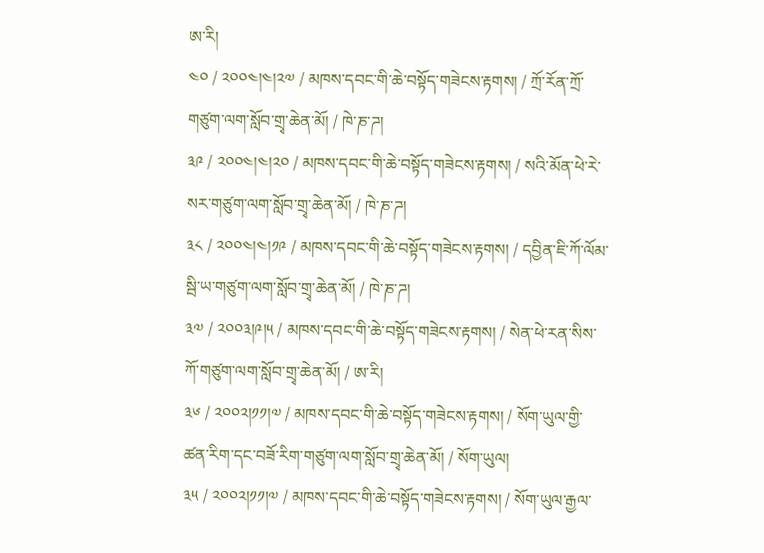ཨ་རི།
༤༠ / ༢༠༠༤།༤།༢༧ / མཁས་དབང་གི་ཆེ་བསྟོད་གཟེངས་རྟགས། / ཀྲོ་རོན་ཀྲོ་གཙུག་ལག་སློབ་གྲྭ་ཆེན་མོ། / ཁེ་ཎ་ཌ།
༣༩ / ༢༠༠༤།༤།༢༠ / མཁས་དབང་གི་ཆེ་བསྟོད་གཟེངས་རྟགས། / སའི་མོན་ཕེ་རེ་སར་གཙུག་ལག་སློབ་གྲྭ་ཆེན་མོ། / ཁེ་ཎ་ཌ།
༣༨ / ༢༠༠༤།༤།༡༩ / མཁས་དབང་གི་ཆེ་བསྟོད་གཟེངས་རྟགས། / དབྱིན་ཇི་ཀོ་ལོམ་སྦི་ཡ་གཙུག་ལག་སློབ་གྲྭ་ཆེན་མོ། / ཁེ་ཎ་ཌ།
༣༧ / ༢༠༠༣།༩།༥ / མཁས་དབང་གི་ཆེ་བསྟོད་གཟེངས་རྟགས། / སེན་ཕེ་རན་སིས་ཀོ་གཙུག་ལག་སློབ་གྲྭ་ཆེན་མོ། / ཨ་རི།
༣༦ / ༢༠༠༢།༡༡།༧ / མཁས་དབང་གི་ཆེ་བསྟོད་གཟེངས་རྟགས། / སོག་ཡུལ་གྱི་ཚན་རིག་དང་བཟོ་རིག་གཙུག་ལག་སློབ་གྲྭ་ཆེན་མོ། / སོག་ཡུལ།
༣༥ / ༢༠༠༢།༡༡།༧ / མཁས་དབང་གི་ཆེ་བསྟོད་གཟེངས་རྟགས། / སོག་ཡུལ་རྒྱལ་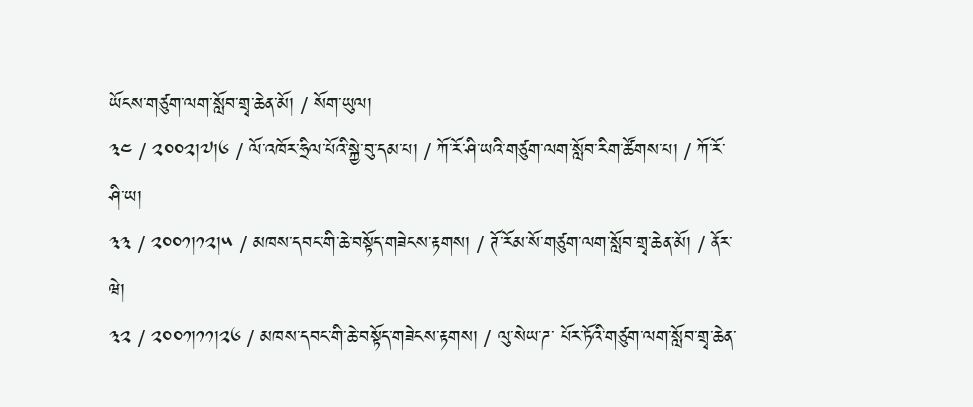ཡོངས་གཙུག་ལག་སློབ་གྲྭ་ཆེན་མོ། / སོག་ཡུལ།
༣༤ / ༢༠༠༢།༧།༦ / ལོ་འཁོར་ཧྲིལ་པོའི་སྐྱེ་བུ་དམ་པ། / ཀོ་རོ་ཤི་ཡའི་གཙུག་ལག་སློབ་རིག་ཚོགས་པ། / ཀོ་རོ་ཤི་ཡ།
༣༣ / ༢༠༠༡།༡༢།༥ / མཁས་དབང་གི་ཆེ་བསྟོད་གཟེངས་རྟགས། / ཊོ་རོམ་སོ་གཙུག་ལག་སློབ་གྲྭ་ཆེན་མོ། / ནོར་ཝེ།
༣༢ / ༢༠༠༡།༡༡།༢༦ / མཁས་དབང་གི་ཆེ་བསྟོད་གཟེངས་རྟགས། / ལུ་སེཡ་ཌ་ པོར་ཏོའི་གཙུག་ལག་སློབ་གྲྭ་ཆེན་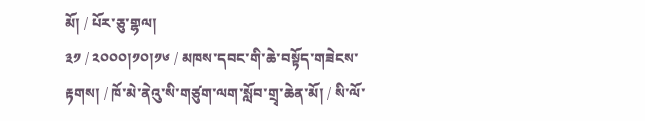མོ། / པོར་ཅུ་གྷལ།
༣༡ / ༢༠༠༠།༡༠།༡༦ / མཁས་དབང་གི་ཆེ་བསྟོད་གཟེངས་རྟགས། / ཁོ་མེ་ནེའུ་སི་གཙུག་ལག་སློབ་གྲྭ་ཆེན་མོ། / སི་ལོ་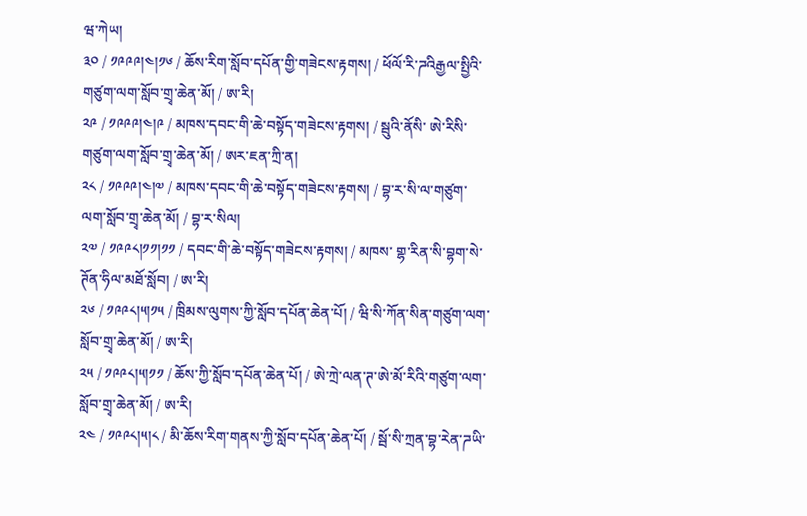ཝ་ཀེཡ།
༣༠ / ༡༩༩༩།༤།༡༦ / ཆོས་རིག་སློབ་དཔོན་གྱི་གཟེངས་རྟགས། / ཕོལོ་རི་ཌའིརྒྱལ་སྤྱིའི་གཙུག་ལག་སློབ་གྲྭ་ཆེན་མོ། / ཨ་རི།
༢༩ / ༡༩༩༩།༤།༩ / མཁས་དབང་གི་ཆེ་བསྟོད་གཟེངས་རྟགས། / སྦུའི་ནོསི་ ཨེ་རིསི་གཙུག་ལག་སློབ་གྲྭ་ཆེན་མོ། / ཨར་ཇན་ཀྲི་ན།
༢༨ / ༡༩༩༩།༤།༧ / མཁས་དབང་གི་ཆེ་བསྟོད་གཟེངས་རྟགས། / བྷ་ར་སི་ལ་གཙུག་ལག་སློབ་གྲྭ་ཆེན་མོ། / བྷ་ར་སིལ།
༢༧ / ༡༩༩༨།༡༡།༡༡ / དབང་གི་ཆེ་བསྟོད་གཟེངས་རྟགས། / མཁས་ གྷ་རིན་སི་བྷག་སེ་ཊོན་ཧིལ་མཐོ་སློབ། / ཨ་རི།
༢༦ / ༡༩༩༨།༥།༡༥ / ཁྲིམས་ལུགས་ཀྱི་སློབ་དཔོན་ཆེན་པོ། / ཝི་སི་ཀོན་སིན་གཙུག་ལག་སློབ་གྲྭ་ཆེན་མོ། / ཨ་རི།
༢༥ / ༡༩༩༨།༥།༡༡ / ཆོས་ཀྱི་སློབ་དཔོན་ཆེན་པོ། / ཨེ་ཀྲེ་ལན་ཊ་ཨེ་མོ་རིའི་གཙུག་ལག་སློབ་གྲྭ་ཆེན་མོ། / ཨ་རི།
༢༤ / ༡༩༩༨།༥།༨ / མི་ཆོས་རིག་གནས་ཀྱི་སློབ་དཔོན་ཆེན་པོ། / སྦོ་སི་ཀྲན་བྷ་རེན་ཌཡི་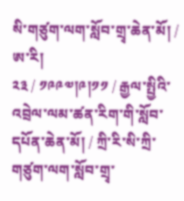སི་གཙུག་ལག་སློབ་གྲྭ་ཆེན་མོ། / ཨ་རི།
༢༣ / ༡༩༩༧།༩།༡༡ / རྒྱལ་སྤྱིའི་འབྲེལ་ལམ་ཚན་རིག་གི་སློབ་དཔོན་ཆེན་མོ། / ཀྲི་རི་སི་ཀྲི་གཙུག་ལག་སློབ་གྲྭ་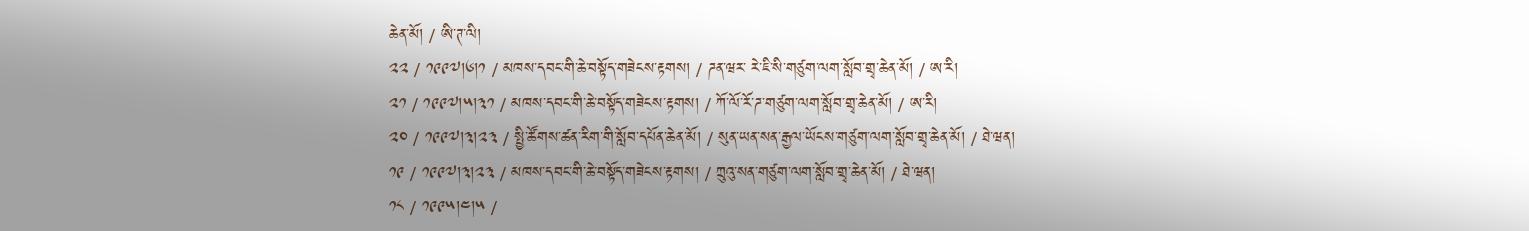ཆེན་མོ། / ཨི་ཊ་ལི།
༢༢ / ༡༩༩༧།༦།༡ / མཁས་དབང་གི་ཆེ་བསྟོད་གཟེངས་རྟགས། / ཌན་ཝར་ རེ་ཇི་སི་གཙུག་ལག་སློབ་གྲྭ་ཆེན་མོ། / ཨ་རི།
༢༡ / ༡༩༩༧།༥།༣༡ / མཁས་དབང་གི་ཆེ་བསྟོད་གཟེངས་རྟགས། / ཀོ་ལོ་རོ་ཌ་གཙུག་ལག་སློབ་གྲྭ་ཆེན་མོ། / ཨ་རི།
༢༠ / ༡༩༩༧།༣།༢༣ / སྤྱི་ཚོགས་ཚན་རིག་གི་སློབ་དཔོན་ཆེན་མོ། / སུན་ཡན་སན་རྒྱལ་ཡོངས་གཙུག་ལག་སློབ་གྲྭ་ཆེན་མོ། / ཐེ་ཝན།
༡༩ / ༡༩༩༧།༣།༢༣ / མཁས་དབང་གི་ཆེ་བསྟོད་གཟེངས་རྟགས། / ཀྲུའུ་སན་གཙུག་ལག་སློབ་གྲྭ་ཆེན་མོ། / ཐེ་ཝན།
༡༨ / ༡༩༩༥།༤།༥ /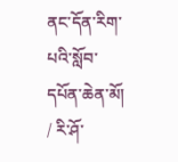ནང་དོན་རིག་པའི་སློབ་དཔོན་ཆེན་མོ། / རི་ཤོ་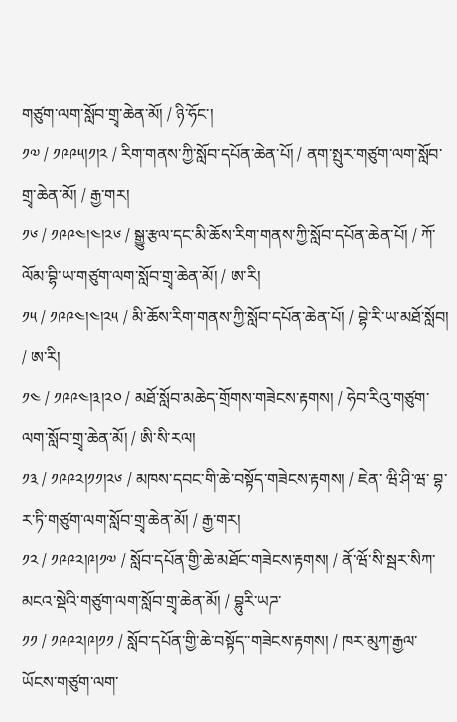གཙུག་ལག་སློབ་གྲྭ་ཆེན་མོ། / ཉི་ཧོང་།
༡༧ / ༡༩༩༥།༡།༢ / རིག་གནས་ཀྱི་སློབ་དཔོན་ཆེན་པོ། / ནག་སྤུར་གཙུག་ལག་སློབ་གྲྭ་ཆེན་མོ། / རྒྱ་གར།
༡༦ / ༡༩༩༤།༤།༢༦ / སྒྱུ་རྩལ་དང་མི་ཆོས་རིག་གནས་ཀྱི་སློབ་དཔོན་ཆེན་པོ། / ཀོ་ལོམ་བྷི་ཡ་གཙུག་ལག་སློབ་གྲྭ་ཆེན་མོ། / ཨ་རི།
༡༥ / ༡༩༩༤།༤།༢༥ / མི་ཆོས་རིག་གནས་ཀྱི་སློབ་དཔོན་ཆེན་པོ། / བྷེ་རི་ཡ་མཐོ་སློབ། / ཨ་རི།
༡༤ / ༡༩༩༤།༣།༢༠ / མཐོ་སློབ་མཆེད་གྲོགས་གཟེངས་རྟགས། / ཧེབ་རིའུ་གཙུག་ལག་སློབ་གྲྭ་ཆེན་མོ། / ཨི་སི་རལ།
༡༣ / ༡༩༩༢།༡༡།༢༦ / མཁས་དབང་གི་ཆེ་བསྟོད་གཟེངས་རྟགས། / ཇེན་ ཝི་ཤི་ཝ་ བྷ་ར་ཏི་གཙུག་ལག་སློབ་གྲྭ་ཆེན་མོ། / རྒྱ་གར།
༡༢ / ༡༩༩༢།༩།༡༧ / སློབ་དཔོན་གྱི་ཆེ་མཐོང་གཟེངས་རྟགས། / ནོ་ཝོ་སི་སྦར་སིཀ་མངའ་སྡེའི་གཙུག་ལག་སློབ་གྲྭ་ཆེན་མོ། / བྷུརི་ཡཌ་
༡༡ / ༡༩༩༢།༩།༡༡ / སློབ་དཔོན་གྱི་ཆེ་བསྟོད་་གཟེངས་རྟགས། / ཁར་མུཀ་རྒྱལ་ཡོངས་གཙུག་ལག་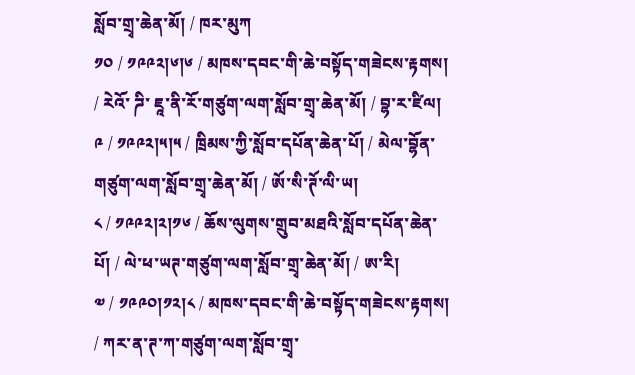སློབ་གྲྭ་ཆེན་མོ། / ཁར་མུཀ
༡༠ / ༡༩༩༢།༦།༦ / མཁས་དབང་གི་ཆེ་བསྟོད་གཟེངས་རྟགས། / རེའོ་ ཌི་ ཇཱ་ནི་རོ་གཙུག་ལག་སློབ་གྲྭ་ཆེན་མོ། / བྷ་ར་ཛིལ།
༩ / ༡༩༩༢།༥།༥ / ཁྲིམས་ཀྱི་སློབ་དཔོན་ཆེན་པོ། / མེལ་བྷོན་གཙུག་ལག་སློབ་གྲྭ་ཆེན་མོ། / ཨོ་སི་ཊོ་ལི་ཡ།
༨ / ༡༩༩༢།༢།༡༦ / ཆོས་ལུགས་གྲུབ་མཐའི་སློབ་དཔོན་ཆེན་པོ། / ལེ་ཕ་ཡཊ་གཙུག་ལག་སློབ་གྲྭ་ཆེན་མོ། / ཨ་རི།
༧ / ༡༩༩༠།༡༢།༨ / མཁས་དབང་གི་ཆེ་བསྟོད་གཟེངས་རྟགས། / ཀར་ན་ཊ་ཀ་གཙུག་ལག་སློབ་གྲྭ་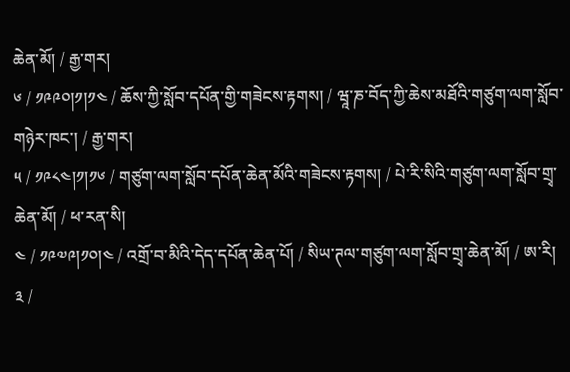ཆེན་མོ། / རྒྱ་གར།
༦ / ༡༩༩༠།༡།༡༤ / ཆོས་ཀྱི་སློབ་དཔོན་གྱི་གཟེངས་རྟགས། / ཝཱ་ཎ་བོད་ཀྱི་ཆེས་མཐོའི་གཙུག་ལག་སློབ་གཉེར་ཁང་། / རྒྱ་གར།
༥ / ༡༩༨༤།༡།༡༦ / གཙུག་ལག་སློབ་དཔོན་ཆེན་མོའི་གཟེངས་རྟགས། / པེ་རི་སིའི་གཙུག་ལག་སློབ་གྲྭ་ཆེན་མོ། / ཕ་རན་སི།
༤ / ༡༩༧༩།༡༠།༤ / འགྲོ་བ་མིའི་དེད་དཔོན་ཆེན་པོ། / སིཡ་ཊལ་གཙུག་ལག་སློབ་གྲྭ་ཆེན་མོ། / ཨ་རི།
༣ /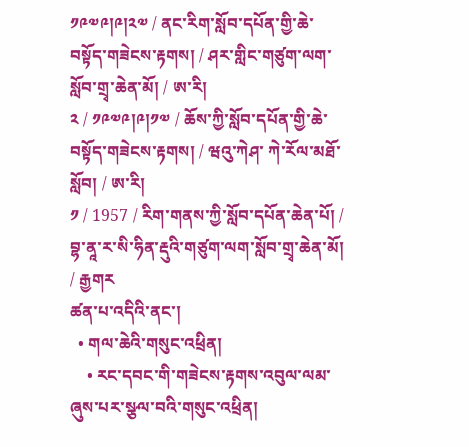༡༩༧༩།༩།༢༧ / ནང་རིག་སློབ་དཔོན་གྱི་ཆེ་བསྟོད་གཟེངས་རྟགས། / ཤར་གླིང་གཙུག་ལག་སློབ་གྲྭ་ཆེན་མོ། / ཨ་རི།
༢ / ༡༩༧༩།༩།༡༧ / ཆོས་ཀྱི་སློབ་དཔོན་གྱི་ཆེ་བསྟོད་གཟེངས་རྟགས། / ཝའུ་ཀེཤ་ ཀེ་རོལ་མཐོ་སློབ། / ཨ་རི།
༡ / 1957 / རིག་གནས་ཀྱི་སློབ་དཔོན་ཆེན་པོ། / བྷ་ནཱ་ར་སི་ཧིན་རྡུའི་གཙུག་ལག་སློབ་གྲྭ་ཆེན་མོ། / རྒྱགར
ཚན་པ་འདིའི་ནང་།
  • གལ་ཆེའི་གསུང་འཕྲིན།
    • རང་དབང་གི་གཟེངས་རྟགས་འབུལ་ལམ་ཞུས་པར་སྩལ་བའི་གསུང་འཕྲིན།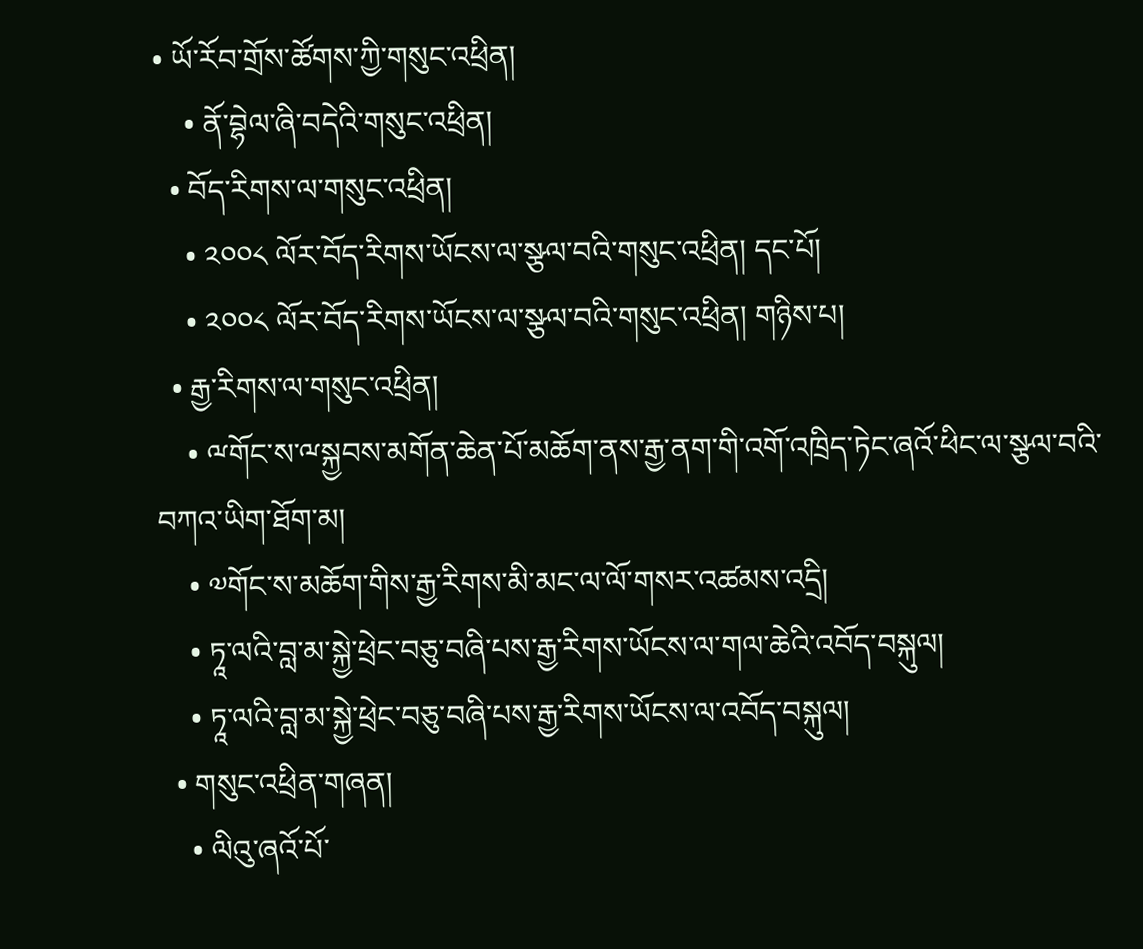• ཡོ་རོབ་གྲོས་ཚོགས་ཀྱི་གསུང་འཕྲིན།
    • ནོ་བྷེལ་ཞི་བདེའི་གསུང་འཕྲིན།
  • བོད་རིགས་ལ་གསུང་འཕྲིན།
    • ༢༠༠༨ ལོར་བོད་རིགས་ཡོངས་ལ་སྩལ་བའི་གསུང་འཕྲིན། དང་པོ།
    • ༢༠༠༨ ལོར་བོད་རིགས་ཡོངས་ལ་སྩལ་བའི་གསུང་འཕྲིན། གཉིས་པ།
  • རྒྱ་རིགས་ལ་གསུང་འཕྲིན།
    • ྋགོང་ས་ྋསྐྱབས་མགོན་ཆེན་པོ་མཆོག་ནས་རྒྱ་ནག་གི་འགོ་འཁྲིད་ཏེང་ཞའོ་ཕིང་ལ་སྩལ་བའི་བཀའ་ཡིག་ཐོག་མ།
    • ༧གོང་ས་མཆོག་གིས་རྒྱ་རིགས་མི་མང་ལ་ལོ་གསར་འཚམས་འདྲི།
    • ཏཱ་ལའི་བླ་མ་སྐྱེ་ཕྲེང་བཅུ་བཞི་པས་རྒྱ་རིགས་ཡོངས་ལ་གལ་ཆེའི་འབོད་བསྐུལ།
    • ཏཱ་ལའི་བླ་མ་སྐྱེ་ཕྲེང་བཅུ་བཞི་པས་རྒྱ་རིགས་ཡོངས་ལ་འབོད་བསྐུལ།
  • གསུང་འཕྲིན་གཞན།
    • ལིའུ་ཞའོ་པོ་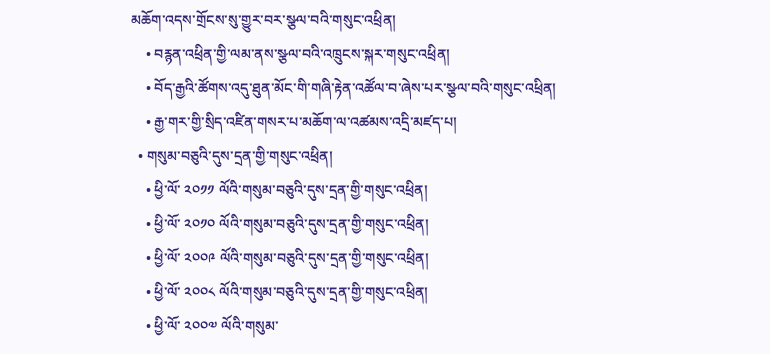མཆོག་འདས་གྲོངས་སུ་གྱུར་བར་སྩལ་བའི་གསུང་འཕྲིན།
    • བརྙན་འཕྲིན་གྱི་ལམ་ནས་སྩལ་བའི་འཁྲུངས་སྐར་གསུང་འཕྲིན།
    • བོད་རྒྱའི་ཚོགས་འདུ་ཐུན་མོང་གི་གཞི་རྟེན་འཚོལ་བ་ཞེས་པར་སྩལ་བའི་གསུང་འཕྲིན།
    • རྒྱ་གར་གྱི་སྲིད་འཛིན་གསར་པ་མཆོག་ལ་འཚམས་འདྲི་མཛད་པ།
  • གསུམ་བཅུའི་དུས་དྲན་གྱི་གསུང་འཕྲིན།
    • ཕྱི་ལོ་ ༢༠༡༡ ལོའི་གསུམ་བཅུའི་དུས་དྲན་གྱི་གསུང་འཕྲིན།
    • ཕྱི་ལོ་ ༢༠༡༠ ལོའི་གསུམ་བཅུའི་དུས་དྲན་གྱི་གསུང་འཕྲིན།
    • ཕྱི་ལོ་ ༢༠༠༩ ལོའི་གསུམ་བཅུའི་དུས་དྲན་གྱི་གསུང་འཕྲིན།
    • ཕྱི་ལོ་ ༢༠༠༨ ལོའི་གསུམ་བཅུའི་དུས་དྲན་གྱི་གསུང་འཕྲིན།
    • ཕྱི་ལོ་ ༢༠༠༧ ལོའི་གསུམ་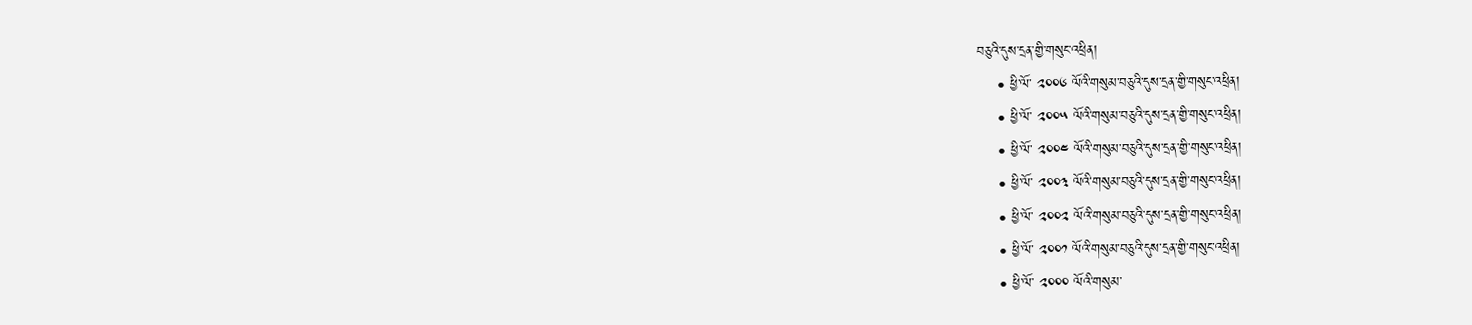བཅུའི་དུས་དྲན་གྱི་གསུང་འཕྲིན།
    • ཕྱི་ལོ་ ༢༠༠༦ ལོའི་གསུམ་བཅུའི་དུས་དྲན་གྱི་གསུང་འཕྲིན།
    • ཕྱི་ལོ་ ༢༠༠༥ ལོའི་གསུམ་བཅུའི་དུས་དྲན་གྱི་གསུང་འཕྲིན།
    • ཕྱི་ལོ་ ༢༠༠༤ ལོའི་གསུམ་བཅུའི་དུས་དྲན་གྱི་གསུང་འཕྲིན།
    • ཕྱི་ལོ་ ༢༠༠༣ ལོའི་གསུམ་བཅུའི་དུས་དྲན་གྱི་གསུང་འཕྲིན།
    • ཕྱི་ལོ་ ༢༠༠༢ ལོའི་གསུམ་བཅུའི་དུས་དྲན་གྱི་གསུང་འཕྲིན།
    • ཕྱི་ལོ་ ༢༠༠༡ ལོའི་གསུམ་བཅུའི་དུས་དྲན་གྱི་གསུང་འཕྲིན།
    • ཕྱི་ལོ་ ༢༠༠༠ ལོའི་གསུམ་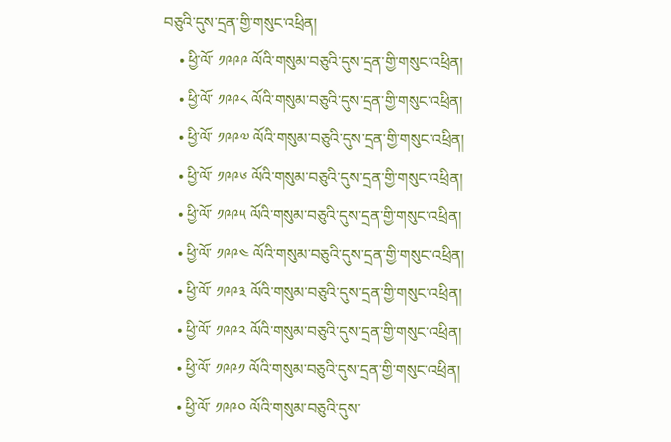བཅུའི་དུས་དྲན་གྱི་གསུང་འཕྲིན།
    • ཕྱི་ལོ་ ༡༩༩༩ ལོའི་གསུམ་བཅུའི་དུས་དྲན་གྱི་གསུང་འཕྲིན།
    • ཕྱི་ལོ་ ༡༩༩༨ ལོའི་གསུམ་བཅུའི་དུས་དྲན་གྱི་གསུང་འཕྲིན།
    • ཕྱི་ལོ་ ༡༩༩༧ ལོའི་གསུམ་བཅུའི་དུས་དྲན་གྱི་གསུང་འཕྲིན།
    • ཕྱི་ལོ་ ༡༩༩༦ ལོའི་གསུམ་བཅུའི་དུས་དྲན་གྱི་གསུང་འཕྲིན།
    • ཕྱི་ལོ་ ༡༩༩༥ ལོའི་གསུམ་བཅུའི་དུས་དྲན་གྱི་གསུང་འཕྲིན།
    • ཕྱི་ལོ་ ༡༩༩༤ ལོའི་གསུམ་བཅུའི་དུས་དྲན་གྱི་གསུང་འཕྲིན།
    • ཕྱི་ལོ་ ༡༩༩༣ ལོའི་གསུམ་བཅུའི་དུས་དྲན་གྱི་གསུང་འཕྲིན།
    • ཕྱི་ལོ་ ༡༩༩༢ ལོའི་གསུམ་བཅུའི་དུས་དྲན་གྱི་གསུང་འཕྲིན།
    • ཕྱི་ལོ་ ༡༩༩༡ ལོའི་གསུམ་བཅུའི་དུས་དྲན་གྱི་གསུང་འཕྲིན།
    • ཕྱི་ལོ་ ༡༩༩༠ ལོའི་གསུམ་བཅུའི་དུས་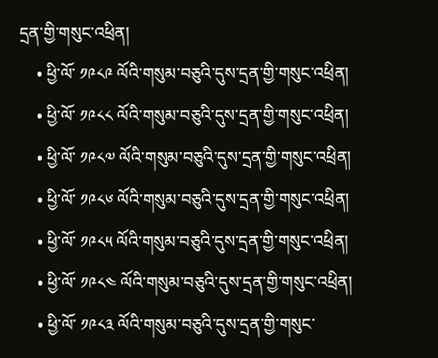དྲན་གྱི་གསུང་འཕྲིན།
    • ཕྱི་ལོ་ ༡༩༨༩ ལོའི་གསུམ་བཅུའི་དུས་དྲན་གྱི་གསུང་འཕྲིན།
    • ཕྱི་ལོ་ ༡༩༨༨ ལོའི་གསུམ་བཅུའི་དུས་དྲན་གྱི་གསུང་འཕྲིན།
    • ཕྱི་ལོ་ ༡༩༨༧ ལོའི་གསུམ་བཅུའི་དུས་དྲན་གྱི་གསུང་འཕྲིན།
    • ཕྱི་ལོ་ ༡༩༨༦ ལོའི་གསུམ་བཅུའི་དུས་དྲན་གྱི་གསུང་འཕྲིན།
    • ཕྱི་ལོ་ ༡༩༨༥ ལོའི་གསུམ་བཅུའི་དུས་དྲན་གྱི་གསུང་འཕྲིན།
    • ཕྱི་ལོ་ ༡༩༨༤ ལོའི་གསུམ་བཅུའི་དུས་དྲན་གྱི་གསུང་འཕྲིན།
    • ཕྱི་ལོ་ ༡༩༨༣ ལོའི་གསུམ་བཅུའི་དུས་དྲན་གྱི་གསུང་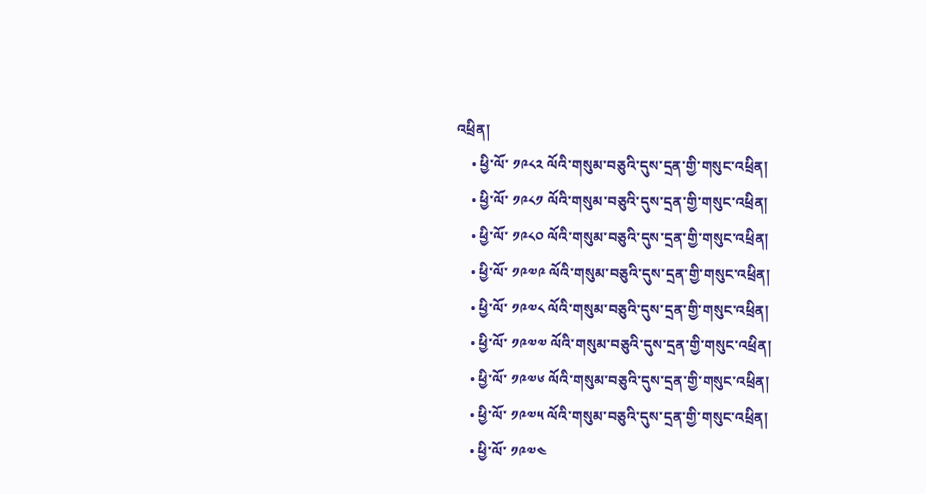འཕྲིན།
    • ཕྱི་ལོ་ ༡༩༨༢ ལོའི་གསུམ་བཅུའི་དུས་དྲན་གྱི་གསུང་འཕྲིན།
    • ཕྱི་ལོ་ ༡༩༨༡ ལོའི་གསུམ་བཅུའི་དུས་དྲན་གྱི་གསུང་འཕྲིན།
    • ཕྱི་ལོ་ ༡༩༨༠ ལོའི་གསུམ་བཅུའི་དུས་དྲན་གྱི་གསུང་འཕྲིན།
    • ཕྱི་ལོ་ ༡༩༧༩ ལོའི་གསུམ་བཅུའི་དུས་དྲན་གྱི་གསུང་འཕྲིན།
    • ཕྱི་ལོ་ ༡༩༧༨ ལོའི་གསུམ་བཅུའི་དུས་དྲན་གྱི་གསུང་འཕྲིན།
    • ཕྱི་ལོ་ ༡༩༧༧ ལོའི་གསུམ་བཅུའི་དུས་དྲན་གྱི་གསུང་འཕྲིན།
    • ཕྱི་ལོ་ ༡༩༧༦ ལོའི་གསུམ་བཅུའི་དུས་དྲན་གྱི་གསུང་འཕྲིན།
    • ཕྱི་ལོ་ ༡༩༧༥ ལོའི་གསུམ་བཅུའི་དུས་དྲན་གྱི་གསུང་འཕྲིན།
    • ཕྱི་ལོ་ ༡༩༧༤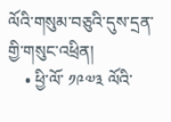ལོའི་གསུམ་བཅུའི་དུས་དྲན་གྱི་གསུང་འཕྲིན།
    • ཕྱི་ལོ་ ༡༩༧༣ ལོའི་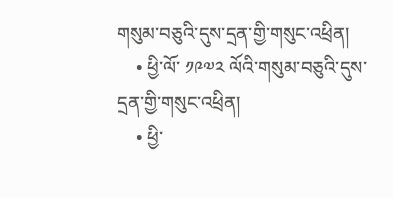གསུམ་བཅུའི་དུས་དྲན་གྱི་གསུང་འཕྲིན།
    • ཕྱི་ལོ་ ༡༩༧༢ ལོའི་གསུམ་བཅུའི་དུས་དྲན་གྱི་གསུང་འཕྲིན།
    • ཕྱི་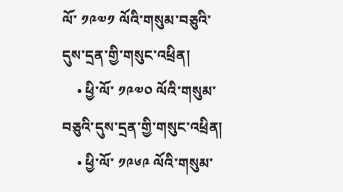ལོ་ ༡༩༧༡ ལོའི་གསུམ་བཅུའི་དུས་དྲན་གྱི་གསུང་འཕྲིན།
    • ཕྱི་ལོ་ ༡༩༧༠ ལོའི་གསུམ་བཅུའི་དུས་དྲན་གྱི་གསུང་འཕྲིན།
    • ཕྱི་ལོ་ ༡༩༦༩ ལོའི་གསུམ་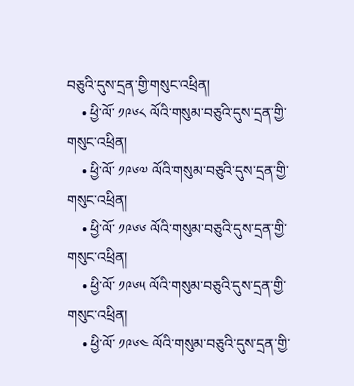བཅུའི་དུས་དྲན་གྱི་གསུང་འཕྲིན།
    • ཕྱི་ལོ་ ༡༩༦༨ ལོའི་གསུམ་བཅུའི་དུས་དྲན་གྱི་གསུང་འཕྲིན།
    • ཕྱི་ལོ་ ༡༩༦༧ ལོའི་གསུམ་བཅུའི་དུས་དྲན་གྱི་གསུང་འཕྲིན།
    • ཕྱི་ལོ་ ༡༩༦༦ ལོའི་གསུམ་བཅུའི་དུས་དྲན་གྱི་གསུང་འཕྲིན།
    • ཕྱི་ལོ་ ༡༩༦༥ ལོའི་གསུམ་བཅུའི་དུས་དྲན་གྱི་གསུང་འཕྲིན།
    • ཕྱི་ལོ་ ༡༩༦༤ ལོའི་གསུམ་བཅུའི་དུས་དྲན་གྱི་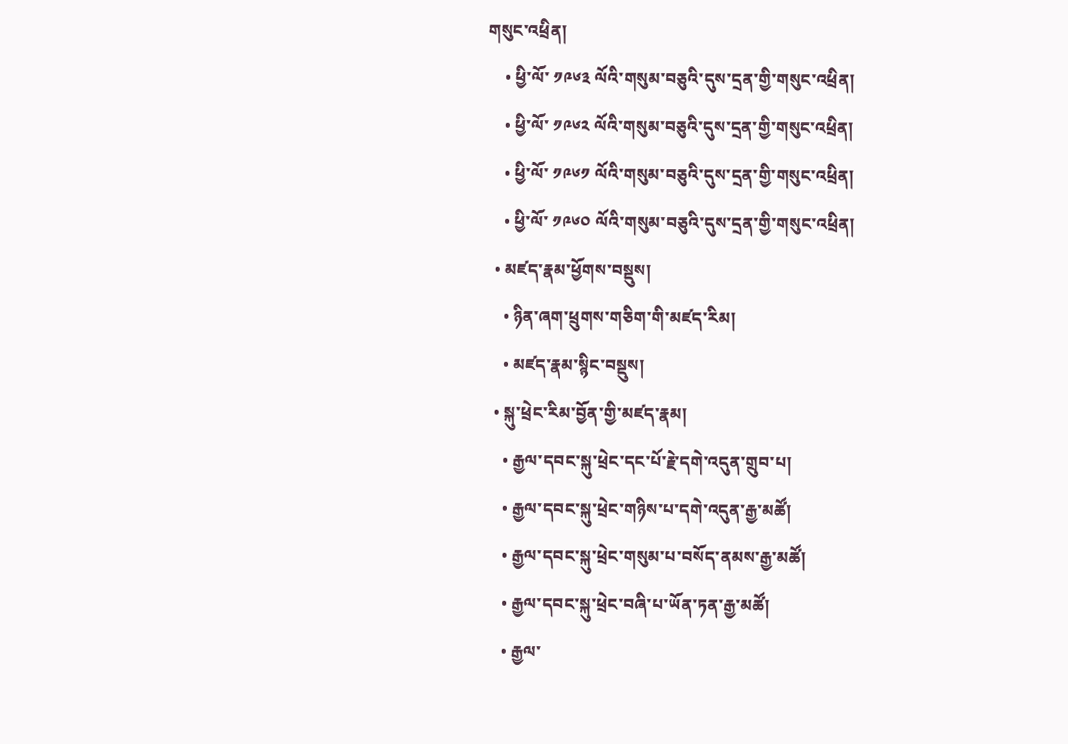གསུང་འཕྲིན།
    • ཕྱི་ལོ་ ༡༩༦༣ ལོའི་གསུམ་བཅུའི་དུས་དྲན་གྱི་གསུང་འཕྲིན།
    • ཕྱི་ལོ་ ༡༩༦༢ ལོའི་གསུམ་བཅུའི་དུས་དྲན་གྱི་གསུང་འཕྲིན།
    • ཕྱི་ལོ་ ༡༩༦༡ ལོའི་གསུམ་བཅུའི་དུས་དྲན་གྱི་གསུང་འཕྲིན།
    • ཕྱི་ལོ་ ༡༩༦༠ ལོའི་གསུམ་བཅུའི་དུས་དྲན་གྱི་གསུང་འཕྲིན།
  • མཛད་རྣམ་ཕྱོགས་བསྡུས།
    • ཉིན་ཞག་ཕྲུགས་གཅིག་གི་མཛད་རིམ།
    • མཛད་རྣམ་སྙིང་བསྡུས།
  • སྐུ་ཕྲེང་རིམ་བྱོན་གྱི་མཛད་རྣམ།
    • རྒྱལ་དབང་སྐུ་ཕྲེང་དང་པོ་རྗེ་དགེ་འདུན་གྲུབ་པ།
    • རྒྱལ་དབང་སྐུ་ཕྲེང་གཉིས་པ་དགེ་འདུན་རྒྱ་མཚོ།
    • རྒྱལ་དབང་སྐུ་ཕྲེང་གསུམ་པ་བསོད་ནམས་རྒྱ་མཚོ།
    • རྒྱལ་དབང་སྐུ་ཕྲེང་བཞི་པ་ཡོན་ཏན་རྒྱ་མཚོ།
    • རྒྱལ་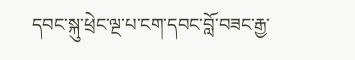དབང་སྐུ་ཕྲེང་ལྔ་པ་ངག་དབང་བློ་བཟང་རྒྱ་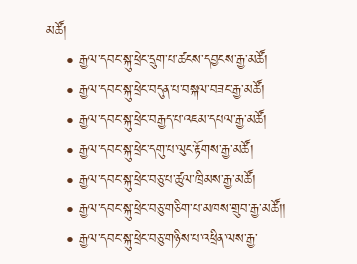མཚོ།
    • རྒྱལ་དབང་སྐུ་ཕྲེང་དྲུག་པ་ཚངས་དབྱངས་རྒྱ་མཚོ།
    • རྒྱལ་དབང་སྐུ་ཕྲེང་བདུན་པ་བསྐལ་བཟང་རྒྱ་མཚོ།
    • རྒྱལ་དབང་སྐུ་ཕྲེང་བརྒྱད་པ་འཇམ་དཔལ་རྒྱ་མཚོ།
    • རྒྱལ་དབང་སྐུ་ཕྲེང་དགུ་པ་ལུང་རྟོགས་རྒྱ་མཚོ།
    • རྒྱལ་དབང་སྐུ་ཕྲེང་བཅུ་པ་ཚུལ་ཁྲིམས་རྒྱ་མཚོ།
    • རྒྱལ་དབང་སྐུ་ཕྲེང་བཅུ་གཅིག་པ་མཁས་གྲུབ་རྒྱ་མཚོ།།
    • རྒྱལ་དབང་སྐུ་ཕྲེང་བཅུ་གཉིས་པ་འཕྲིན་ལས་རྒྱ་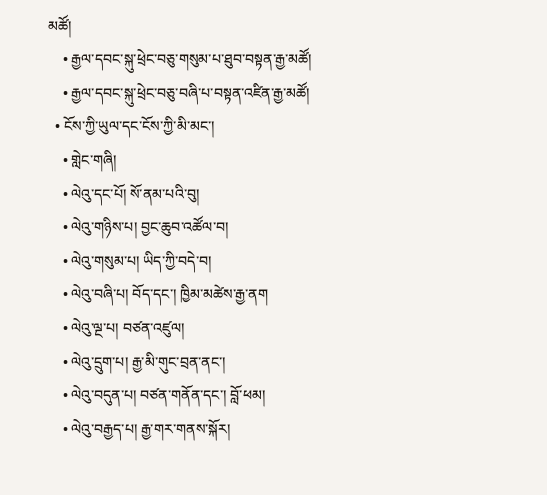མཚོ།
    • རྒྱལ་དབང་སྐུ་ཕྲེང་བཅུ་གསུམ་པ་ཐུབ་བསྟན་རྒྱ་མཚོ།
    • རྒྱལ་དབང་སྐུ་ཕྲེང་བཅུ་བཞི་པ་བསྟན་འཛིན་རྒྱ་མཚོ།
  • ངོས་ཀྱི་ཡུལ་དང་ངོས་ཀྱི་མི་མང་།
    • གླེང་གཞི།
    • ལེའུ་དང་པོ། སོ་ནམ་པའི་བུ།
    • ལེའུ་གཉིས་པ། བྱང་ཆུབ་འཚོལ་བ།
    • ལེའུ་གསུམ་པ། ཡིད་ཀྱི་བདེ་བ།
    • ལེའུ་བཞི་པ། བོད་དང་། ཁྱིམ་མཚེས་རྒྱ་ནག
    • ལེའུ་ལྔ་པ། བཙན་འཛུལ།
    • ལེའུ་དྲུག་པ། རྒྱ་མི་གུང་བྲན་ནང་།
    • ལེའུ་བདུན་པ། བཙན་གནོན་དང་། བློ་ཕམ།
    • ལེའུ་བརྒྱད་པ། རྒྱ་གར་གནས་སྐོར།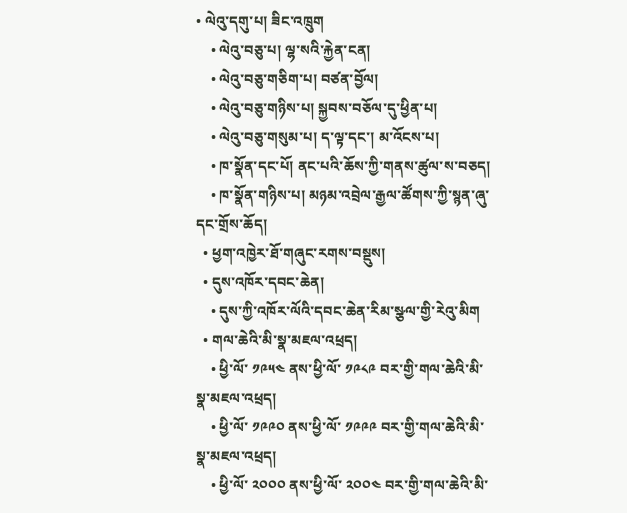• ལེའུ་དགུ་པ། ཟིང་འཁྲུག
    • ལེའུ་བཅུ་པ། ལྷ་སའི་རྐྱེན་ངན།
    • ལེའུ་བཅུ་གཅིག་པ། བཙན་བྱོལ།
    • ལེའུ་བཅུ་གཉིས་པ། སྐྱབས་བཅོལ་དུ་ཕྱིན་པ།
    • ལེའུ་བཅུ་གསུམ་པ། ད་ལྟ་དང་། མ་འོངས་པ།
    • ཁ་སྣོན་དང་པོ། ནང་པའི་ཆོས་ཀྱི་གནས་ཚུལ་ས་བཅད།
    • ཁ་སྣོན་གཉིས་པ། མཉམ་འབྲེལ་རྒྱལ་ཚོགས་ཀྱི་སྙན་ཞུ་དང་གྲོས་ཆོད།
  • ཕྱག་འཁྱེར་ཐོ་གཞུང་རགས་བསྡུས།
  • དུས་འཁོར་དབང་ཆེན།
    • དུས་ཀྱི་འཁོར་ལོའི་དབང་ཆེན་རིམ་སྩལ་གྱི་རེའུ་མིག
  • གལ་ཆེའི་མི་སྣ་མཇལ་འཕྲད།
    • ཕྱི་ལོ་ ༡༩༥༤ ནས་ཕྱི་ལོ་ ༡༩༨༩ བར་གྱི་གལ་ཆེའི་མི་སྣ་མཇལ་འཕྲད།
    • ཕྱི་ལོ་ ༡༩༩༠ ནས་ཕྱི་ལོ་ ༡༩༩༩ བར་གྱི་གལ་ཆེའི་མི་སྣ་མཇལ་འཕྲད།
    • ཕྱི་ལོ་ ༢༠༠༠ ནས་ཕྱི་ལོ་ ༢༠༠༤ བར་གྱི་གལ་ཆེའི་མི་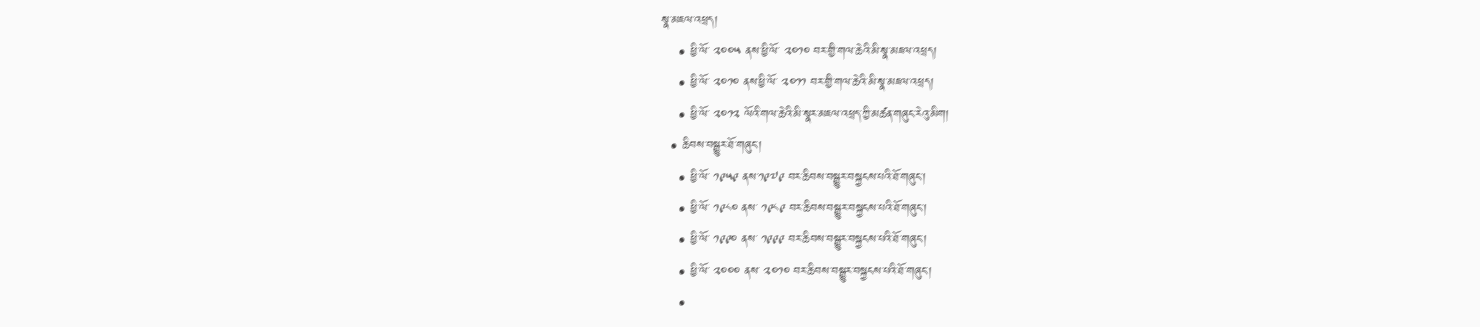སྣ་མཇལ་འཕྲད།
    • ཕྱི་ལོ་ ༢༠༠༥ ནས་ཕྱི་ལོ་ ༢༠༡༠ བར་གྱི་གལ་ཆེའི་མི་སྣ་མཇལ་འཕྲད།
    • ཕྱི་ལོ་ ༢༠༡༠ ནས་ཕྱི་ལོ་ ༢༠༡༡ བར་གྱི་གལ་ཆེའི་མི་སྣ་མཇལ་འཕྲད།
    • ཕྱི་ལོ་ ༢༠༡༢ ལོའི་གལ་ཆེའི་མི་སྣར་མཇལ་འཕྲད་ཀྱི་མཚན་གཞུང་རེའུ་མིག།
  • ཆིབས་བསྒྱུར་ཐོ་གཞུང་།
    • ཕྱི་ལོ་ ༡༩༥༩ ནས་༡༩༧༩ བར་ཆིབས་བསྒྱུར་བསྐྱངས་པའི་ཐོ་གཞུང་།
    • ཕྱི་ལོ་ ༡༩༨༠ ནས་ ༡༩༨༩ བར་ཆིབས་བསྒྱུར་བསྐྱངས་པའི་ཐོ་གཞུང་།
    • ཕྱི་ལོ་ ༡༩༩༠ ནས་ ༡༩༩༩ བར་ཆིབས་བསྒྱུར་བསྐྱངས་པའི་ཐོ་གཞུང་།
    • ཕྱི་ལོ་ ༢༠༠༠ ནས་ ༢༠༡༠ བར་ཆིབས་བསྒྱུར་བསྐྱངས་པའི་ཐོ་གཞུང་།
    •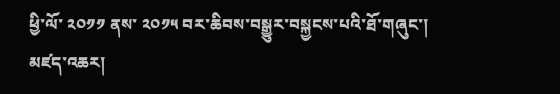ཕྱི་ལོ་ ༢༠༡༡ ནས་ ༢༠༡༥ བར་ཆིབས་བསྒྱུར་བསྐྱངས་པའི་ཐོ་གཞུང་།
མཛད་འཆར།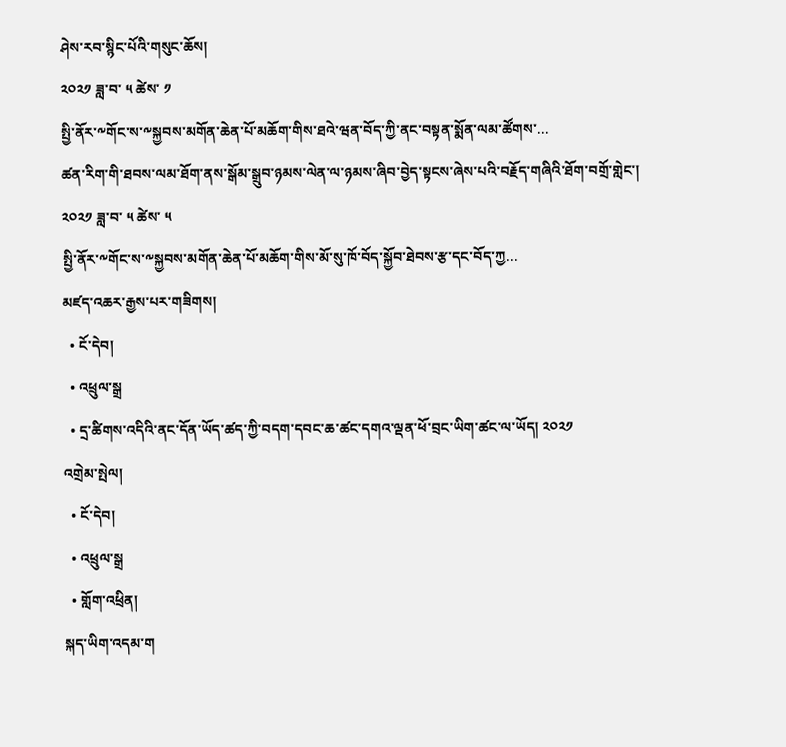ཤེས་རབ་སྙིང་པོའི་གསུང་ཆོས།
༢༠༢༡ ཟླ་བ་ ༥ ཚེས་ ༡
སྤྱི་ནོར་༸གོང་ས་༸སྐྱབས་མགོན་ཆེན་པོ་མཆོག་གིས་ཐའེ་ཝན་བོད་ཀྱི་ནང་བསྟན་སྨོན་ལམ་ཚོགས་...
ཚན་རིག་གི་ཐབས་ལམ་ཐོག་ནས་སྒོམ་སྒྲུབ་ཉམས་ལེན་ལ་ཉམས་ཞིབ་བྱེད་སྟངས་ཞེས་པའི་བརྗོད་གཞིའི་ཐོག་བགྲོ་གླེང་།
༢༠༢༡ ཟླ་བ་ ༥ ཚེས་ ༥
སྤྱི་ནོར་༸གོང་ས་༸སྐྱབས་མགོན་ཆེན་པོ་མཆོག་གིས་མོ་སུ་ཁོ་བོད་སྐྱོབ་ཐེབས་རྩ་དང་བོད་ཀྱ...
མཛད་འཆར་རྒྱས་པར་གཟིགས།
  • ངོ་དེབ།
  • འཕྲུལ་སྒྲ
  • དྲ་ཚིགས་འདིའི་ནང་དོན་ཡོད་ཚད་ཀྱི་བདག་དབང་ཆ་ཚང་དགའ་ལྡན་ཕོ་བྲང་ཡིག་ཚང་ལ་ཡོད། ༢༠༢༡
འགྲེམ་སྤེལ།
  • ངོ་དེབ།
  • འཕྲུལ་སྒྲ
  • གློག་འཕྲིན།
སྐད་ཡིག་འདམ་ག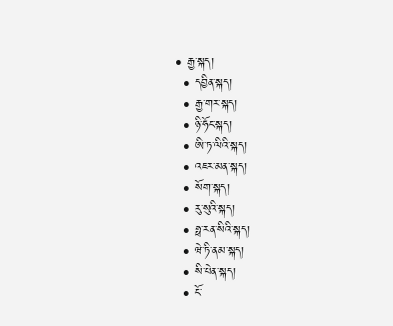• རྒྱ་སྐད།
  • དབྱིན་སྐད།
  • རྒྱ་གར་སྐད།
  • ཉི་ཧོང་སྐད།
  • ཨི་ཏ་ལིའི་སྐད།
  • འཇར་མན་སྐད།
  • སོག་སྐད།
  • རུ་སུའི་སྐད།
  • ཧྥ་རན་སིའི་སྐད།
  • ཝེ་ཏི་ནམ་སྐད།
  • སི་པེན་སྐད།
  • ངོ་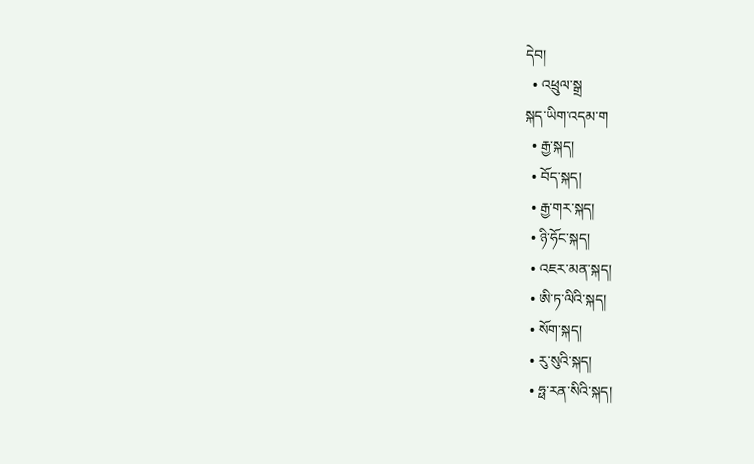དེབ།
  • འཕྲུལ་སྒྲ
སྐད་ཡིག་འདམ་ག
  • རྒྱ་སྐད།
  • བོད་སྐད།
  • རྒྱ་གར་སྐད།
  • ཉི་ཧོང་སྐད།
  • འཇར་མན་སྐད།
  • ཨི་ཏ་ལིའི་སྐད།
  • སོག་སྐད།
  • རུ་སུའི་སྐད།
  • ཧྥ་རན་སིའི་སྐད།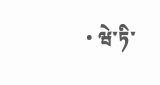• ཝེ་ཏི་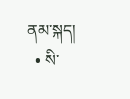ནམ་སྐད།
  • སི་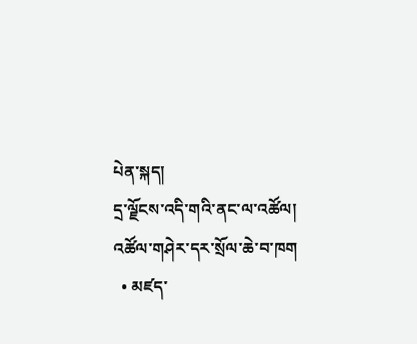པེན་སྐད།
དྲ་ལྗོངས་འདི་གའི་ནང་ལ་འཚོལ།
འཚོལ་གཤེར་དར་སྲོལ་ཆེ་བ་ཁག
  • མཛད་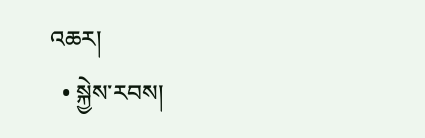འཆར།
  • སྐྱེས་རབས།